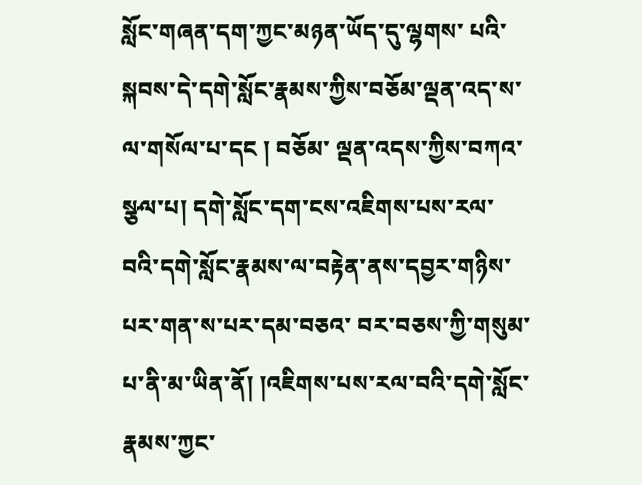སློང་གཞན་དག་ཀྱང་མཉན་ཡོད་དུ་ལྷགས་ པའི་སྐབས་དེ་དགེ་སློང་རྣམས་ཀྱིས་བཅོམ་ལྡན་འད་ས་ལ་གསོལ་པ་དང ། བཅོམ་ ལྡན་འདས་ཀྱིས་བཀའ་སྩལ་པ། དགེ་སློང་དག་ངས་འཇིགས་པས་རལ་ བའི་དགེ་སློང་རྣམས་ལ་བརྟེན་ནས་དབྱར་གཉིས་པར་གན་ས་པར་དམ་བཅའ་ བར་བཅས་ཀྱི་གསུམ་པ་ནི་མ་ཡིན་ནོ། །འཇིགས་པས་རལ་བའི་དགེ་སློང་ རྣམས་ཀྱང་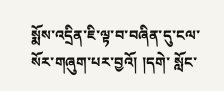སྨོས་འདྲིན་ཇི་ལྟ་བ་བཞིན་དུ་ངལ་སོར་གཞུག་པར་བྱའོ། །དགེ་ སློང་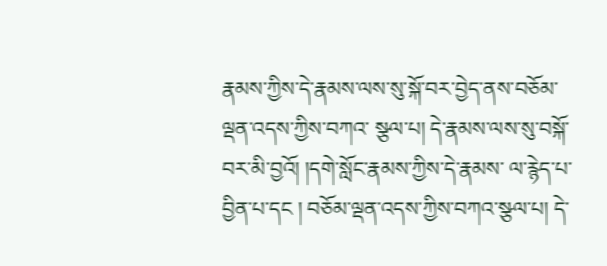རྣམས་ཀྱིས་དེ་རྣམས་ལས་སུ་སྐོ་བར་བྱེད་ནས་བཅོམ་ལྡན་འདས་ཀྱིས་བཀའ་ སྩལ་པ། དེ་རྣམས་ལས་སུ་བསྐོ་བར་མི་བྱའོ། །དགེ་སློང་རྣམས་ཀྱིས་དེ་རྣམས་ ལ་རྙེད་པ་བྱིན་པ་དང ། བཅོམ་ལྡན་འདས་ཀྱིས་བཀའ་སྩལ་པ། དེ་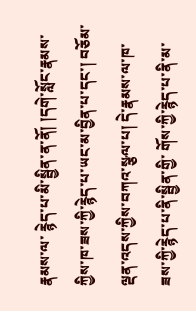རྣམས་ལ་ རྙེད་པ་མི་སྦྱིན་ན་ནོ། །དགེ་སློང་རྣམས་ཀྱིས་ཁ་ཟས་ཀྱི་རྙེད་པ་ཡང་མ་བྱིན་པ་དང་། བཅོམ་ལྡན་འདས་ཀྱིས་བཀའ་སྩལ་པ། དེ་རྣམས་ལ་ཁ་ཟས་ཀྱི་རྙེད་པ་ནི་སྦྱིན་གྱི་ གོས་ཀྱི་རྙེད་པ་ནི་མ་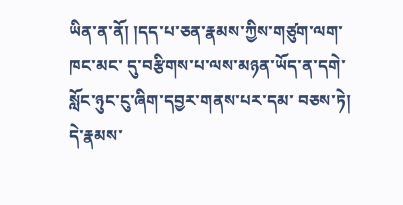ཡིན་ན་ནོ། །དད་པ་ཅན་རྣམས་ཀྱིས་གཙུག་ལག་ཁང་མང་ དུ་བརྩིགས་པ་ལས་མཉན་ཡོད་ན་དགེ་སློང་ཉུང་ངུ་ཞིག་དབྱར་གནས་པར་དམ་ བཅས་ཏེ། དེ་རྣམས་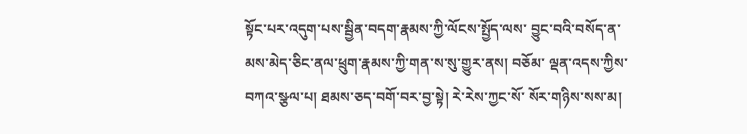སྟོང་པར་འདུག་པས་སྦྱིན་བདག་རྣམས་ཀྱི་ལོངས་སྤྱོད་ལས་ བྱུང་བའི་བསོད་ན་མས་མེད་ཅིང་ནལ་ཕྲུག་རྣམས་ཀྱི་གན་ས་སུ་གྱུར་ནས། བཅོམ་ ལྡན་འདས་ཀྱིས་བཀའ་སྩལ་པ། ཐམས་ཅད་བགོ་བར་བྱ་སྟེ། རེ་རེས་ཀྱང་སོ་ སོར་གཉིས་སས་མ།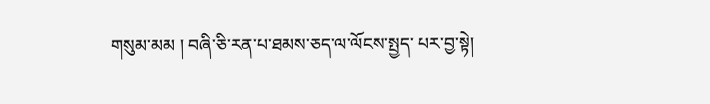གསུམ་མམ ། བཞི་ཅི་རན་པ་ཐམས་ཅད་ལ་ལོངས་སྤྱད་ པར་བྱ་སྟེ།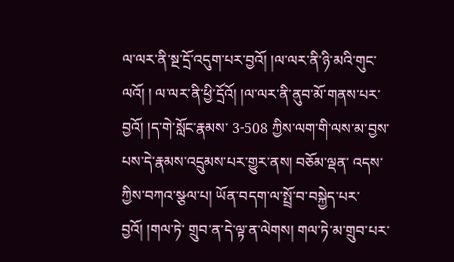ལ་ལར་ནི་སྔ་དྲོ་འདུག་པར་བྱའོ། །ལ་ལར་ནི་ཉི་མའི་གུང་ལའོ། ། ལ་ལར་ནི་ཕྱི་དྲོའོ། །ལ་ལར་ནི་ནུབ་མོ་གནས་པར་བྱའོ། །ད་གེ་སློང་རྣམས་ 3-508 ཀྱིས་ལག་གི་ལས་མ་བྱས་པས་དེ་རྣམས་འདྲུམས་པར་གྱུར་ནས། བཅོམ་ལྡན་ འདས་ཀྱིས་བཀའ་སྩལ་པ། ཡོན་བདག་ལ་སྤྲོ་བ་བསྐྱེད་པར་བྱའོ། །གལ་ཏེ་ གྲུབ་ན་དེ་ལྟ་ན་ལེགས། གལ་ཏེ་མ་གྲུབ་པར་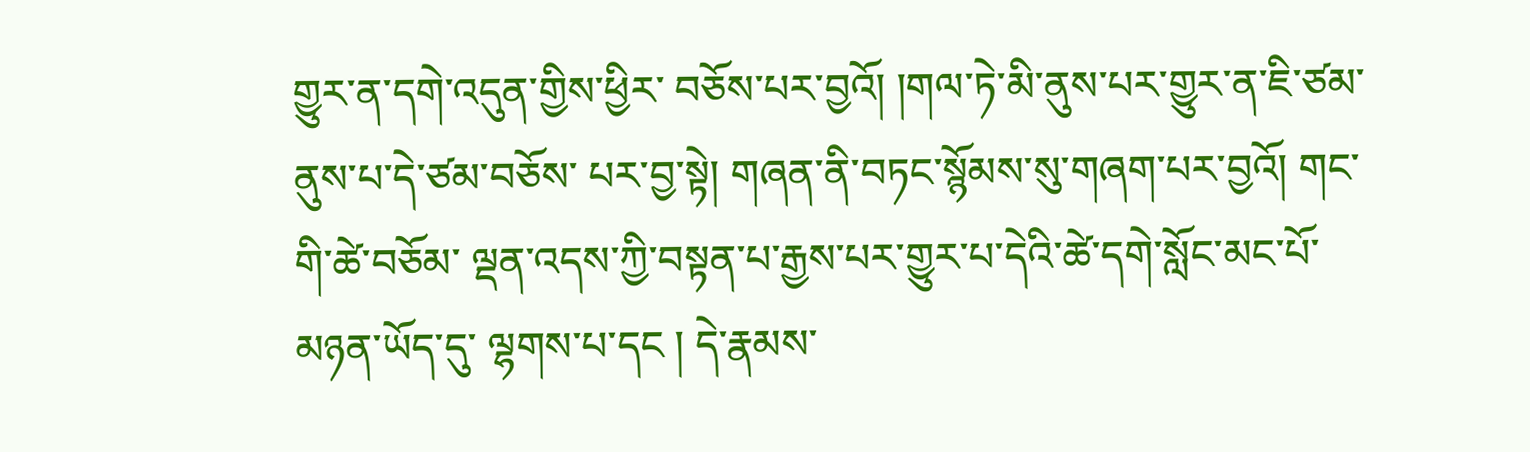གྱུར་ན་དགེ་འདུན་གྱིས་ཕྱིར་ བཅོས་པར་བྱའོ། །གལ་ཏེ་མི་ནུས་པར་གྱུར་ན་ཇི་ཙམ་ནུས་པ་དེ་ཙམ་བཅོས་ པར་བྱ་སྟེ། གཞན་ནི་བཏང་སྙོམས་སུ་གཞག་པར་བྱའོ། གང་གི་ཚེ་བཅོམ་ ལྡན་འདས་ཀྱི་བསྟན་པ་རྒྱས་པར་གྱུར་པ་དེའི་ཚེ་དགེ་སློང་མང་པོ་མཉན་ཡོད་དུ་ ལྷགས་པ་དང ། དེ་རྣམས་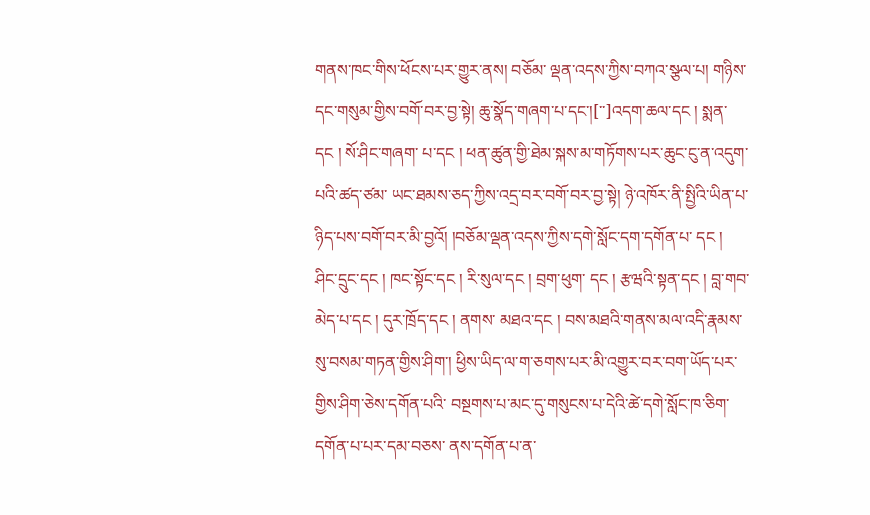གནས་ཁང་གིས་ཕོངས་པར་གྱུར་ནས། བཅོམ་ ལྡན་འདས་ཀྱིས་བཀའ་སྩལ་པ། གཉིས་དང་གསུམ་གྱིས་བགོ་བར་བྱ་སྟེ། ཆུ་སྣོད་གཞག་པ་དང་།[་་]འདག་ཆལ་དང ། སྨན་དང ། སོ་ཤིང་གཞག་ པ་དང ། ཕན་ཚུན་གྱི་ཐེམ་སྐས་མ་གཏོགས་པར་ཆུང་ངུ་ན་འདུག་པའི་ཚད་ཙམ་ ཡང་ཐམས་ཅད་ཀྱིས་འདྲ་བར་བགོ་བར་བྱ་སྟེ། ཉེ་འཁོར་ནི་སྤྱིའི་ཡིན་པ་ ཉིད་པས་བགོ་བར་མི་བྱའོ། །བཅོམ་ལྡན་འདས་ཀྱིས་དགེ་སློང་དག་དགོན་པ་ དང ། ཤིང་དྲུང་དང ། ཁང་སྟོང་དང ། རི་སུལ་དང ། བྲག་ཕུག་ དང ། རྩཝའི་སྟན་དང ། བླ་གབ་མེད་པ་དང ། དུར་ཁྲོད་དང ། ནགས་ མཐའ་དང ། བས་མཐའི་གནས་མལ་འདི་རྣམས་སུ་བསམ་གཏན་གྱིས་ཤིག་། ཕྱིས་ཡིད་ལ་ག་ཅགས་པར་མི་འགྱུར་བར་བག་ཡོད་པར་གྱིས་ཤིག་ཅེས་དགོན་པའི་ བསྔགས་པ་མང་དུ་གསུངས་པ་དེའི་ཚེ་དགེ་སློང་ཁ་ཅིག་དགོན་པ་པར་དམ་བཅས་ ནས་དགོན་པ་ན་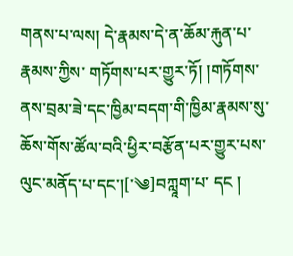གནས་པ་ལས། དེ་རྣམས་དེ་ན་ཆོམ་རྐུན་པ་རྣམས་ཀྱིས་ གཏོགས་པར་གྱུར་ཏོ། །གཏོགས་ནས་བྲམ་ཟེ་དང་ཁྱིམ་བདག་གི་ཁྱིམ་རྣམས་སུ་ ཆོས་གོས་ཚོལ་བའི་ཕྱིར་བརྩོན་པར་གྱུར་པས་ལུང་མནོད་པ་དང་།[་༄]བཀླཱག་པ་ དང །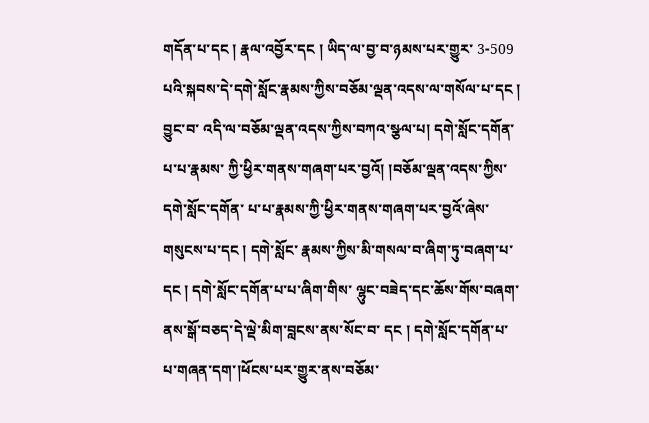གདོན་པ་དང ། རྣལ་འབྱོར་དང ། ཡིད་ལ་བྱ་བ་ཉམས་པར་གྱུར་ 3-509 པའི་སྐབས་དེ་དགེ་སློང་རྣམས་ཀྱིས་བཅོམ་ལྡན་འདས་ལ་གསོལ་པ་དང ། བྱུང་བ་ འདི་ལ་བཅོམ་ལྡན་འདས་ཀྱིས་བཀའ་སྩལ་པ། དགེ་སློང་དགོན་པ་པ་རྣམས་ ཀྱི་ཕྱིར་གནས་གཞག་པར་བྱའོ། །བཅོམ་ལྡན་འདས་ཀྱིས་དགེ་སློང་དགོན་ པ་པ་རྣམས་ཀྱི་ཕྱིར་གནས་གཞག་པར་བྱའོ་ཞེས་གསུངས་པ་དང ། དགེ་སློང་ རྣམས་ཀྱིས་མི་གསལ་བ་ཞིག་ཏུ་བཞག་པ་དང ། དགེ་སློང་དགོན་པ་པ་ཞིག་གིས་ ལྷུང་བཟེད་དང་ཆོས་གོས་བཞག་ནས་སྒོ་བཅད་དེ་ལྡེ་མིག་བླངས་ནས་སོང་བ་ དང ། དགེ་སློང་དགོན་པ་པ་གཞན་དག་།ཕོངས་པར་གྱུར་ནས་བཅོམ་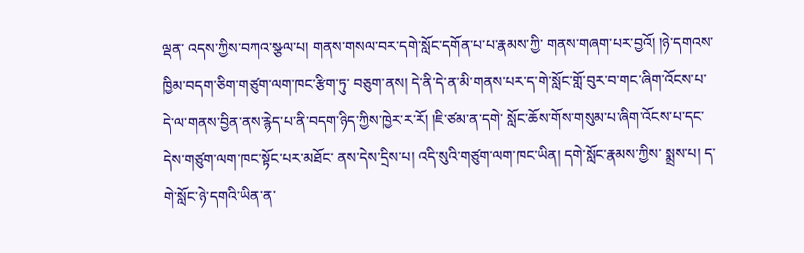ལྡན་ འདས་ཀྱིས་བཀའ་སྩལ་པ། གནས་གསལ་བར་དགེ་སློང་དགོན་པ་པ་རྣམས་ཀྱི་ གནས་གཞག་པར་བྱའོ། །ཉེ་དགའས་ཁྱིམ་བདག་ཅིག་གཙུག་ལག་ཁང་རྩིག་ཏུ་ བཅུག་ནས། དེ་ནི་དེ་ན་མི་གནས་པར་ད་གེ་སློང་གློ་བུར་བ་གང་ཞིག་འོངས་པ་ དེ་ལ་གནས་བྱིན་ནས་རྙེད་པ་ནི་བདག་ཉིད་ཀྱིས་ཁྱེར་ར་རོ། །ཇི་ཙམ་ན་དགེ་ སློང་ཆོས་གོས་གསུམ་པ་ཞིག་འོངས་པ་དང་དེས་གཙུག་ལག་ཁང་སྟོང་པར་མཐོང་ ནས་དེས་དྲིས་པ། འདི་སུའི་གཙུག་ལག་ཁང་ཡིན། དགེ་སློང་རྣམས་ཀྱིས་ སྨྲས་པ། ད་གེ་སློང་ཉེ་དགའི་ཡིན་ན་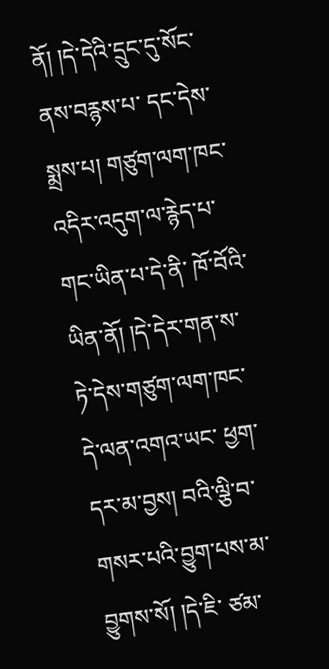ནོ། །དེ་དེའི་དྲུང་དུ་སོང་ནས་བརྙས་པ་ དང་དེས་སྨྲས་པ། གཙུག་ལག་ཁང་འདིར་འདུག་ལ་རྙེད་པ་གང་ཡིན་པ་དེ་ནི་ ཁོ་བོའི་ཡིན་ནོ། །དེ་དེར་གན་ས་ཏེ་དེས་གཙུག་ལག་ཁང་དེ་ལན་འགའ་ཡང་ ཕྱག་དར་མ་བྱས། བའི་ལྕི་བ་གསར་པའི་བྱུག་པས་མ་བྱུགས་སོ། །དེ་ཇི་ ཙམ་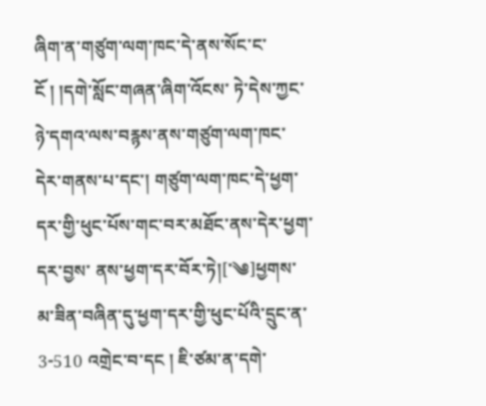ཞིག་ན་གཙུག་ལག་ཁང་དེ་ནས་སོང་ང་ངོ ། །དགེ་སློང་གཞན་ཞིག་འོངས་ ཏེ་དེས་ཀྱང་ཉེ་དགའ་ལས་བརྙས་ནས་གཙུག་ལག་ཁང་དེར་གནས་པ་དང་། གཙུག་ལག་ཁང་དེ་ཕྱག་དར་གྱི་ཕུང་པོས་གང་བར་མཐོང་ནས་དེར་ཕྱག་དར་བྱས་ ནས་ཕྱག་དར་བོར་ཏེ།[་༄]ཕྱགས་མ་ཟིན་བཞིན་དུ་ཕྱག་དར་གྱི་ཕུང་པོའི་དྲུང་ན་ 3-510 འགྲེང་བ་དང ། ཇི་ཙམ་ན་དགེ་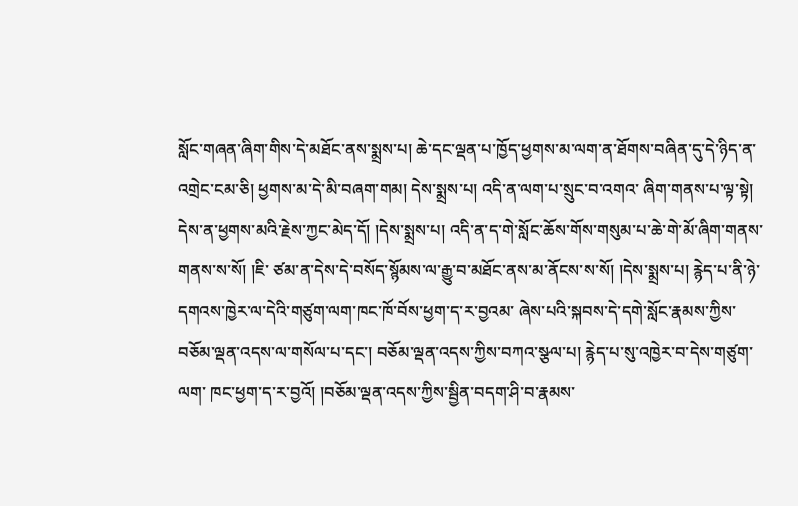སློང་གཞན་ཞིག་གིས་དེ་མཐོང་ནས་སྨྲས་པ། ཆེ་དང་ལྡན་པ་ཁྱོད་ཕྱགས་མ་ལག་ན་ཐོགས་བཞིན་དུ་དེ་ཉིད་ན་འགྲེང་ངམ་ཅི། ཕྱགས་མ་དེ་མི་བཞག་གམ། དེས་སྨྲས་པ། འདི་ན་ལག་པ་སྲུང་བ་འགའ་ ཞིག་གནས་པ་ལྟ་སྟེ། དེས་ན་ཕྱགས་མའི་རྗེས་ཀྱང་མེད་དོ། །དེས་སྨྲས་པ། འདི་ན་ད་གེ་སློང་ཆོས་གོས་གསུམ་པ་ཆེ་གེ་མོ་ཞིག་གནས་གནས་ས་སོ། །ཇི་ ཙམ་ན་དེས་དེ་བསོད་སྙོམས་ལ་རྒྱུ་བ་མཐོང་ནས་མ་ནོངས་ས་སོ། །དེས་སྨྲས་པ། རྙེད་པ་ནི་ཉེ་དགའས་ཁྱེར་ལ་དེའི་གཙུག་ལག་ཁང་ཁོ་བོས་ཕྱག་ད་ར་བྱའམ་ ཞེས་པའི་སྐབས་དེ་དགེ་སློང་རྣམས་ཀྱིས་བཅོམ་ལྡན་འདས་ལ་གསོལ་པ་དང་། བཅོམ་ལྡན་འདས་ཀྱིས་བཀའ་སྩལ་པ། རྙེད་པ་སུ་འཁྱེར་བ་དེས་གཙུག་ལག་ ཁང་ཕྱག་ད་ར་བྱའོ། །བཅོམ་ལྡན་འདས་ཀྱིས་སྦྱིན་བདག་ཤི་བ་རྣམས་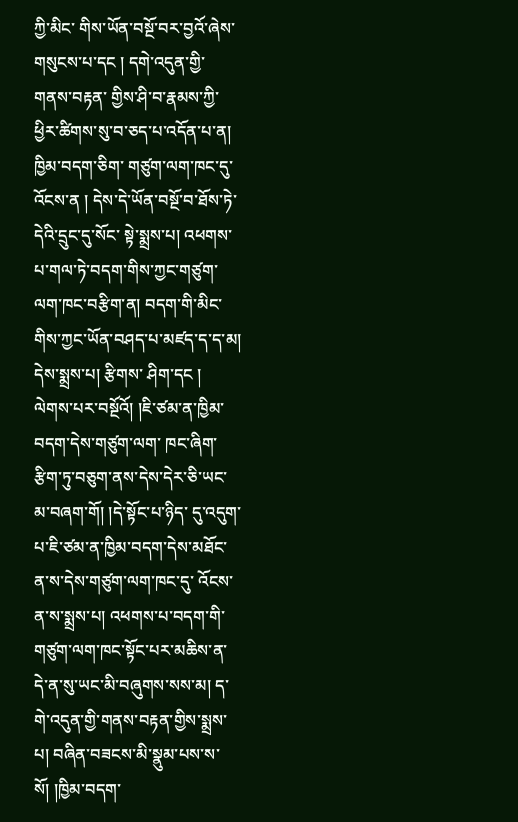ཀྱི་མིང་ གིས་ཡོན་བསྔོ་བར་བྱའོ་ཞེས་གསུངས་པ་དང ། དགེ་འདུན་གྱི་གནས་བརྟན་ གྱིས་ཤི་བ་རྣམས་ཀྱི་ཕྱིར་ཚིགས་སུ་བ་ཅད་པ་འདོན་པ་ན། ཁྱིམ་བདག་ཅིག་ གཙུག་ལག་ཁང་དུ་འོངས་ན ། དེས་དེ་ཡོན་བསྔོ་བ་ཐོས་ཏེ་དེའི་དྲུང་དུ་སོང་ སྟེ་སྨྲས་པ། འཕགས་པ་གལ་ཏེ་བདག་གིས་ཀྱང་གཙུག་ལག་ཁང་བརྩིག་ན། བདག་གི་མིང་གིས་ཀྱང་ཡོན་བཤད་པ་མཛད་ད་ད་མ། དེས་སྨྲས་པ། རྩིགས་ ཤིག་དང ། ལེགས་པར་བསྔོའོ། །ཇི་ཙམ་ན་ཁྱིམ་བདག་དེས་གཙུག་ལག་ ཁང་ཞིག་རྩིག་ཏུ་བཅུག་ནས་དེས་དེར་ཅི་ཡང་མ་བཞག་གོ། །དེ་སྟོང་པ་ཉིད་ དུ་འདུག་པ་ཇི་ཙམ་ན་ཁྱིམ་བདག་དེས་མཐོང་ན་ས་དེས་གཙུག་ལག་ཁང་དུ་ འོངས་ན་ས་སྨྲས་པ། འཕགས་པ་བདག་གི་གཙུག་ལག་ཁང་སྟོང་པར་མཆིས་ན་ དེ་ན་སུ་ཡང་མི་བཞུགས་སས་མ། ད་གེ་འདུན་གྱི་གནས་བརྟན་གྱིས་སྨྲས་པ། བཞིན་བཟངས་མི་སྣུམ་པས་ས་སོ། །ཁྱིམ་བདག་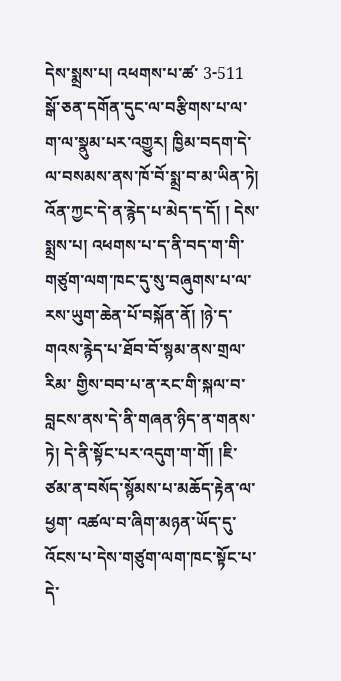དེས་སྨྲས་པ། འཕགས་པ་ཚ་ 3-511 སྒོ་ཅན་དགོན་དུང་ལ་བརྩིགས་པ་ལ་ག་ལ་སྣུམ་པར་འགྱུར། ཁྱིམ་བདག་དེ་ ལ་བསམས་ནས་ཁོ་བོ་སྨྲ་བ་མ་ཡིན་ཏེ། འོན་ཀྱང་དེ་ན་རྙེད་པ་མེད་ད་དོ། ། དེས་སྨྲས་པ། འཕགས་པ་ད་ནི་བད་ག་གི་གཙུག་ལག་ཁང་དུ་སུ་བཞུགས་པ་ལ་ རས་ཡུག་ཆེན་པོ་བསྐོན་ནོ། །ཉེ་ད་གའས་རྙེད་པ་ཐོབ་བོ་སྙམ་ནས་གྲལ་རིམ་ གྱིས་བབ་པ་ན་རང་གི་སྐལ་བ་བླངས་ནས་དེ་ནི་གཞན་ཉིད་ན་གནས་ཏེ། དེ་ནི་སྟོང་པར་འདུག་ག་གོ། །ཇི་ཙམ་ན་བསོད་སྙོམས་པ་མཆོད་རྟེན་ལ་ཕྱག་ འཚལ་བ་ཞིག་མཉན་ཡོད་དུ་འོངས་པ་དེས་གཙུག་ལག་ཁང་སྟོང་པ་དེ་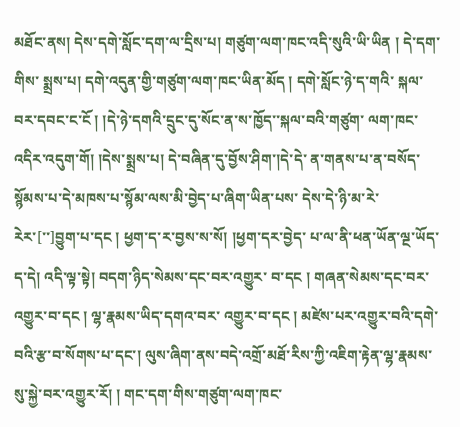མཐོང་ནས། དེས་དགེ་སློང་དག་ལ་དྲིས་པ། གཙུག་ལག་ཁང་འདི་སུའི་ཡི་ཡིན ། དེ་དག་གིས་ སྨྲས་པ། དགེ་འདུན་གྱི་གཙུག་ལག་ཁང་ཡིན་མོད ། དགེ་སློང་ཉེ་ད་གའི་ སྐལ་བར་དབང་ང་ངོ ། །དེ་ཉེ་དགའི་དྲུང་དུ་སོང་ན་ས་ཁྱོད་་སྐལ་བའི་གཙུག་ ལག་ཁང་འདིར་འདུག་གོ། །དེས་སྨྲས་པ། དེ་བཞིན་དུ་བྱོས་ཤིག་།དེ་དེ་ ན་གནས་པ་ན་བསོད་སྙོམས་པ་དེ་མཁས་པ་སྙོམ་ལས་མི་བྱེད་པ་ཞིག་ཡིན་པས་ དེས་དེ་ཉི་མ་རེ་རེར་[་་]བྱུག་པ་དང ། ཕྱག་ད་ར་བྱས་ས་སོ། །ཕྱག་དར་བྱེད་ པ་ལ་ནི་ཕན་ཡོན་ལྔ་ཡོད་ད་དེ། འདི་ལྟ་སྟེ། བདག་ཉིད་སེམས་དང་བར་འགྱུར་ བ་དང ། གཞན་སེམས་དང་བར་འགྱུར་བ་དང ། ལྷ་རྣམས་ཡིད་དགའ་བར་ འགྱུར་བ་དང ། མཛེས་པར་འགྱུར་བའི་དགེ་བའི་རྩ་བ་སོགས་པ་དང་། ལུས་ཞིག་ནས་བདེ་འགྲོ་མཐོ་རིས་ཀྱི་འཇིག་རྟེན་ལྷ་རྣམས་སུ་སྐྱེ་བར་འགྱུར་རོ། ། གང་དག་གིས་གཙུག་ལག་ཁང་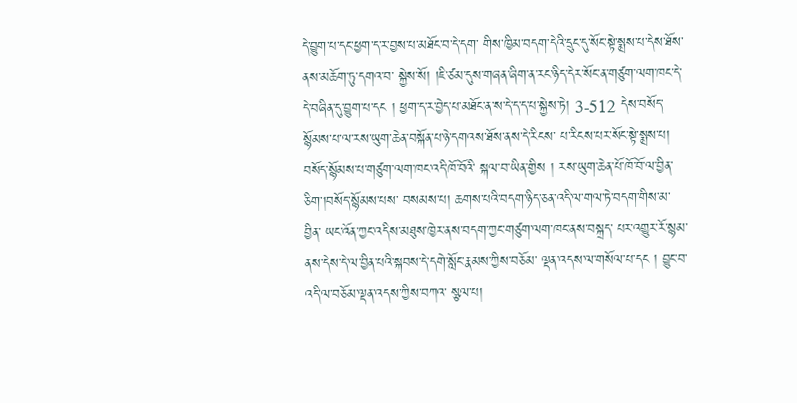དེ་བྱུག་པ་དང་ཕྱག་ད་ར་བྱས་པ་མཐོང་བ་དེ་དག་ གིས་ཁྱིམ་བདག་དེའི་དྲུང་དུ་སོང་སྟེ་སྨྲས་པ་དེས་ཐོས་ནས་མཆོག་ཏུ་དགའ་བ་ སྐྱེས་སོ། །ཇི་ཙམ་དུས་གཞན་ཞིག་ན་རང་ཉིད་དེར་སོང་ན་གཙུག་ལག་ཁང་དེ་ དེ་བཞིན་དུ་བྱུག་པ་དང ། ཕྱག་ད་ར་བྱེད་པ་མཐོང་ན་ས་དེ་ད་ད་པ་སྐྱེས་ཏེ། 3-512 དེས་བསོད་སྙོམས་པ་ལ་རས་ཡུག་ཆེན་བསྐོན་པ་ཉེ་དགའས་ཐོས་ནས་དེ་རིངས་ པ་རིངས་པར་སོང་སྟེ་སྨྲས་པ། བསོད་སྙོམས་པ་གཙུག་ལག་ཁང་འདི་ཁོ་བོའི་ སྐལ་བ་ཡིན་གྱིས ། རས་ཡུག་ཆེན་པོ་ཁོ་བོ་ལ་བྱིན་ཅིག་།བསོད་སྙོམས་པས་ བསམས་པ། ཆགས་པའི་བདག་ཉིད་ཅན་འདི་ལ་གལ་ཏེ་བདག་གིས་མ་བྱིན་ ཡང་འོན་ཀྱང་འདིས་མཐུས་ཁྱེར་ནས་བདག་ཀྱང་གཙུག་ལག་ཁང་ནས་བསྐྲད་ པར་འགྱུར་རོ་སྙམ་ནས་དེས་དེ་ལ་བྱིན་པའི་སྐབས་དེ་དགེ་སློང་རྣམས་ཀྱིས་བཅོམ་ ལྡན་འདས་ལ་གསོལ་པ་དང ། བྱུང་བ་འདི་ལ་བཅོམ་ལྡན་འདས་ཀྱིས་བཀའ་ སྩལ་པ།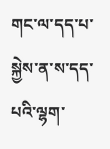གང་ལ་དད་པ་སྐྱེས་ན་ས་དད་པའི་ལྷག་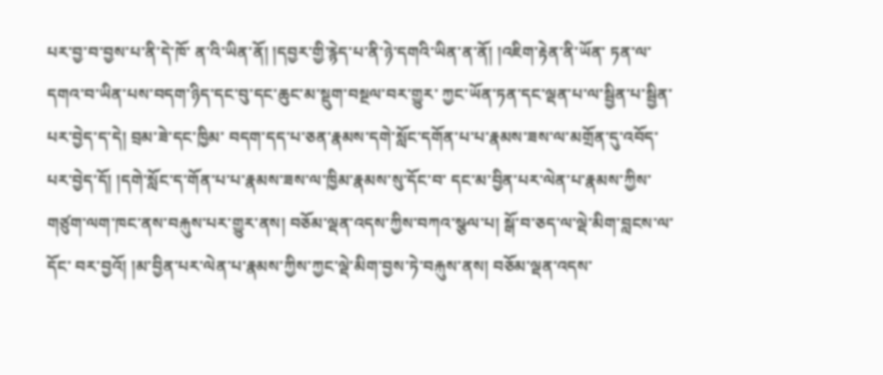པར་བྱ་བ་བྱས་པ་ནི་དེ་ཁོ་ ན་འི་ཡིན་ནོ། །དབྱར་གྱི་རྙེད་པ་ནི་ཉེ་དགའི་ཡིན་ན་ནོ། །འཇིག་རྟེན་ནི་ཡོན་ ཏན་ལ་དགའ་བ་ཡིན་པས་བདག་ཉིད་དང་བུ་དང་ཆུང་མ་སྡུག་བསྔལ་བར་གྱུར་ ཀྱང་ཡོན་ཏན་དང་ལྡན་པ་ལ་སྦྱིན་པ་སྦྱིན་པར་བྱེད་ད་དེ། བྲམ་ཟེ་དང་ཁྱིམ་ བདག་དད་པ་ཅན་རྣམས་དགེ་སློང་དགོན་པ་པ་རྣམས་ཟས་ལ་མགྲོན་དུ་འབོད་ པར་བྱེད་དོ། །དགེ་སློང་ད་གོན་པ་པ་རྣམས་ཟས་ལ་ཁྱིམ་རྣམས་སུ་དོང་བ་ དང་མ་བྱིན་པར་ལེན་པ་རྣམས་ཀྱིས་གཙུག་ལག་ཁང་ནས་བརྐུས་པར་གྱུར་ནས། བཅོམ་ལྡན་འདས་ཀྱིས་བཀའ་སྩལ་པ། སྒོ་བ་ཅད་ལ་ལྡེ་མིག་བླངས་ལ་དོང་ བར་བྱའོ། །མ་བྱིན་པར་ལེན་པ་རྣམས་ཀྱིས་ཀྱང་ལྡེ་མིག་བྱས་ཏེ་བརྐུས་ནས། བཅོམ་ལྡན་འདས་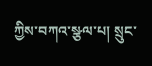ཀྱིས་བཀའ་སྩལ་པ། སྲུང་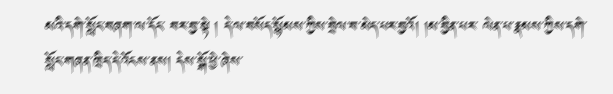མའི་དགེ་སློང་བཞག་ལ་དོང་ བར་བྱ་སྟེ ། དེ་ལ་བསོད་སྙོམས་ཀྱིས་བྲེལ་བ་མེད་པར་བྱའོ། །མ་བྱིན་པར་ ལེན་པ་རྣམས་ཀྱིས་དགེ་སློང་གཞན་ཁྲིད་དེ་འོངས་ནས། དེས་སྒོ་ཕྱེ་ཞེས་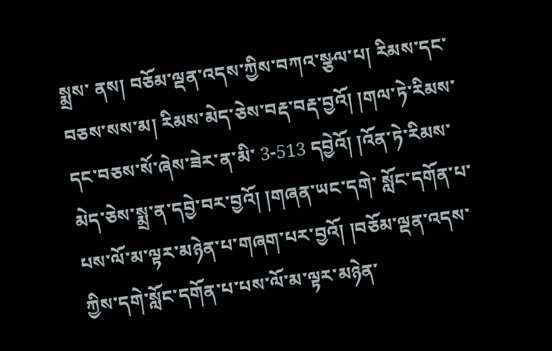སྨྲས་ ནས། བཅོམ་ལྡན་འདས་ཀྱིས་བཀའ་སྩལ་པ། རིམས་དང་བཅས་སས་མ། རིམས་མེད་ཅེས་བརྡ་བརྡ་བྱའོ། །གལ་ཏེ་རིམས་དང་བཅས་སོ་ཞེས་ཟེར་ན་མི་ 3-513 དབྱེའོ། །འོན་ཏེ་རིམས་མེད་ཅེས་སྨྲ་ན་དབྱེ་བར་བྱའོ། །གཞན་ཡང་དགེ་ སློང་དགོན་པ་པས་ལོ་མ་ལྟར་མཉེན་པ་གཞག་པར་བྱའོ། །བཅོམ་ལྡན་འདས་ ཀྱིས་དགེ་སློང་དགོན་པ་པས་ལོ་མ་ལྟར་མཉེན་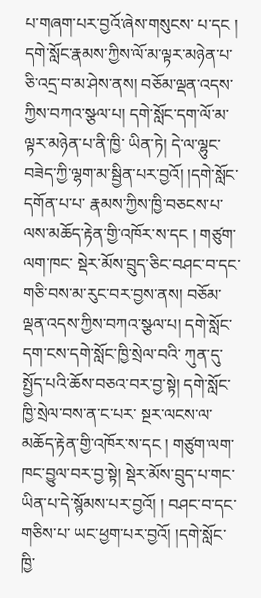པ་གཞག་པར་བྱའོ་ཞེས་གསུངས་ པ་དང ། དགེ་སློང་རྣམས་ཀྱིས་ལོ་མ་ལྟར་མཉེན་པ་ཅི་འདྲ་བ་མ་ཤེས་ནས། བཅོམ་ལྡན་འདས་ཀྱིས་བཀའ་སྩལ་པ། དགེ་སློང་དག་ལོ་མ་ལྟར་མཉེན་པ་ནི་ཁྱི་ ཡིན་ཏེ། དེ་ལ་ལྷུང་བཟེད་ཀྱི་ལྷག་མ་སྦྱིན་པར་བྱའོ། །དགེ་སློང་དགོན་པ་པ་ རྣམས་ཀྱིས་ཁྱི་བཅངས་པ་ལས་མཆོད་རྟེན་གྱི་འཁོར་ས་དང ། གཙུག་ལག་ཁང་ སྡེར་མོས་བྲུད་ཅིང་བཤང་བ་དང་གཅི་བས་མ་རུང་བར་བྱས་ནས། བཅོམ་ ལྡན་འདས་ཀྱིས་བཀའ་སྩལ་པ། དགེ་སློང་དག་ངས་དགེ་སློང་ཁྱི་སྲེལ་བའི་ ཀུན་དུ་སྤྱོད་པའི་ཆོས་བཅའ་བར་བྱ་སྟེ། དགེ་སློང་ཁྱི་སྲེལ་བས་ན་ང་པར་ སྔར་ལངས་ལ་མཆོད་རྟེན་གྱི་འཁོར་ས་དང ། གཙུག་ལག་ཁང་བྱུལ་བར་བྱ་སྟེ། སྡེར་མོས་བྲུད་པ་གང་ཡིན་པ་དེ་སྙོམས་པར་བྱའོ། ། བཤང་བ་དང་གཅིས་པ་ ཡང་ཕྱག་པར་བྱའོ། །དགེ་སློང་ཁྱི་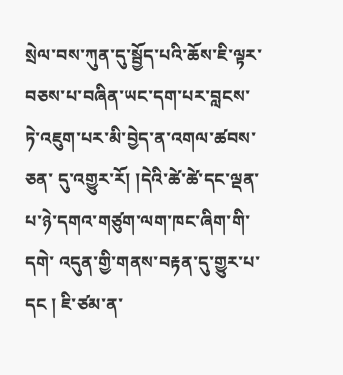སྲེལ་བས་ཀུན་དུ་སྦྱོད་པའི་ཆོས་ཇི་ལྟར་ བཅས་པ་བཞིན་ཡང་དག་པར་བླངས་ཏེ་འཇུག་པར་མི་བྱེད་ན་འགལ་ཚབས་ཅན་ དུ་འགྱུར་རོ། །དེའི་ཚེ་ཚེ་དང་ལྡན་པ་ཉེ་དགའ་གཙུག་ལག་ཁང་ཞིག་གི་དགེ་ འདུན་གྱི་གནས་བརྟན་དུ་གྱུར་པ་དང ། ཇི་ཙམ་ན་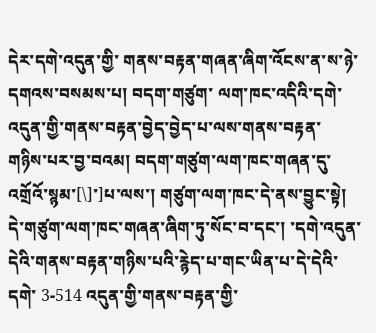དེར་དགེ་འདུན་གྱི་ གནས་བརྟན་གཞན་ཞིག་འོངས་ན་ས་ཉེ་དགའས་བསམས་པ། བདག་གཙུག་ ལག་ཁང་འདིའི་དགེ་འདུན་གྱི་གནས་བརྟན་བྱེད་བྱེད་པ་ལས་གནས་བརྟན་ གཉིས་པར་བྱ་བའམ། བདག་གཙུག་ལག་ཁང་གཞན་དུ་འགྲོའོ་སྙམ་[\]་]པ་ལས་། གཙུག་ལག་ཁང་དེ་ནས་བྱུང་སྟེ། དེ་གཙུག་ལག་ཁང་གཞན་ཞིག་ཏུ་སོང་བ་དང་། ་དགེ་འདུན་དེའི་གནས་བརྟན་གཉིས་པའི་རྙེད་པ་གང་ཡིན་པ་དེ་དེའི་དགེ་ 3-514 འདུན་གྱི་གནས་བརྟན་གྱི་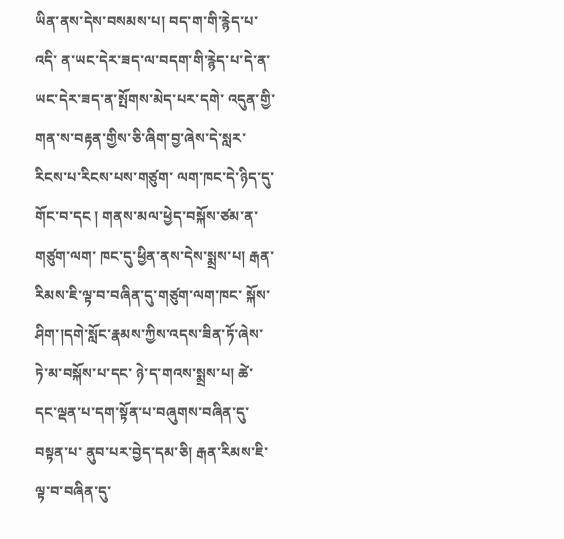ཡིན་ནས་དེས་བསམས་པ། བད་ག་གི་རྙེད་པ་འདི་ ན་ཡང་དེར་ཟད་ལ་བདག་གི་རྙེད་པ་དེ་ན་ཡང་དེར་ཟད་ན་སྤོགས་མེད་པར་དགེ་ འདུན་གྱི་གན་ས་བརྟན་གྱིས་ཅི་ཞིག་བྱ་ཞེས་དེ་སླར་རིངས་པ་རིངས་པས་གཙུག་ ལག་ཁང་དེ་ཉིད་དུ་གོང་བ་དང ། གནས་མལ་ཕྱེད་བསྐོས་ཙམ་ན་གཙུག་ལག་ ཁང་དུ་ཕྱིན་ནས་དེས་སྨྲས་པ། རྒན་རིམས་ཇི་ལྟ་བ་བཞིན་དུ་གཙུག་ལག་ཁང་ སྐོས་ཤིག་།དགེ་སློང་རྣམས་ཀྱིས་འདས་ཟིན་ཏོ་ཞེས་ཏེ་མ་བསྐོས་པ་དང་ ཉེ་ད་གའས་སྨྲས་པ། ཚེ་དང་ལྡན་པ་དག་སྟོན་པ་བཞུགས་བཞིན་དུ་བསྟན་པ་ ནུབ་པར་བྱེད་དམ་ཅི། རྒན་རིམས་ཇི་ལྟ་བ་བཞིན་དུ་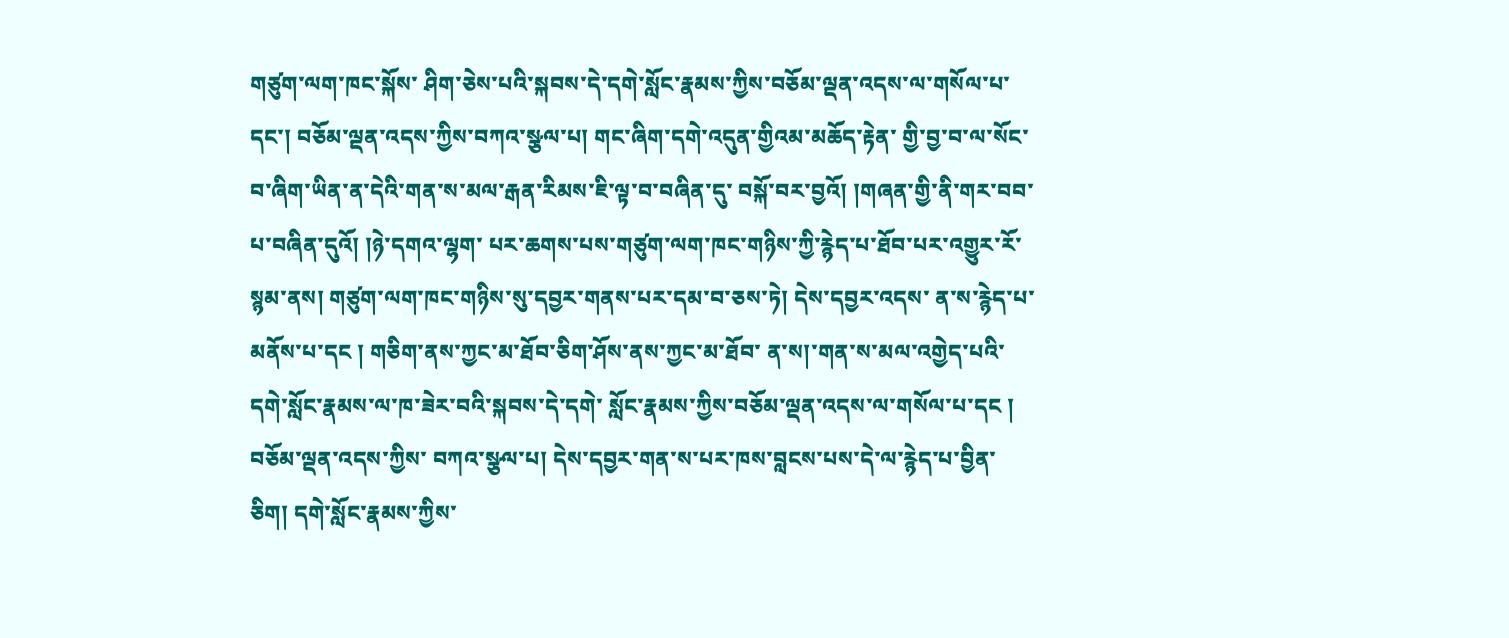གཙུག་ལག་ཁང་སྐོས་ ཤིག་ཅེས་པའི་སྐབས་དེ་དགེ་སློང་རྣམས་ཀྱིས་བཅོམ་ལྡན་འདས་ལ་གསོལ་པ་དང་། བཅོམ་ལྡན་འདས་ཀྱིས་བཀའ་སྩལ་པ། གང་ཞིག་དགེ་འདུན་གྱིའམ་མཆོད་རྟེན་ གྱི་བྱ་བ་ལ་སོང་བ་ཞིག་ཡིན་ན་དེའི་གན་ས་མལ་རྒན་རིམས་ཇི་ལྟ་བ་བཞིན་དུ་ བསྐོ་བར་བྱའོ། །གཞན་གྱི་ནི་གར་བབ་པ་བཞིན་དུའོ། །ཉེ་དགའ་ལྷག་ པར་ཆགས་པས་གཙུག་ལག་ཁང་གཉིས་ཀྱི་རྙེད་པ་ཐོབ་པར་འགྱུར་རོ་སྙམ་ནས། གཙུག་ལག་ཁང་གཉིས་སུ་དབྱར་གནས་པར་དམ་བ་ཅས་ཏེ། དེས་དབྱར་འདས་ ན་ས་རྙེད་པ་མནོས་པ་དང ། གཅིག་ནས་ཀྱང་མ་ཐོབ་ཅིག་ཤོས་ནས་ཀྱང་མ་ཐོབ་ ན་ས།་གན་ས་མལ་འགྱེད་པའི་དགེ་སློང་རྣམས་ལ་ཁ་ཟེར་བའི་སྐབས་དེ་དགེ་ སློང་རྣམས་ཀྱིས་བཅོམ་ལྡན་འདས་ལ་གསོལ་པ་དང ། བཅོམ་ལྡན་འདས་ཀྱིས་ བཀའ་སྩལ་པ། དེས་དབྱར་གན་ས་པར་ཁས་བླངས་པས་དེ་ལ་རྙེད་པ་བྱིན་ཅིག། དགེ་སློང་རྣམས་ཀྱིས་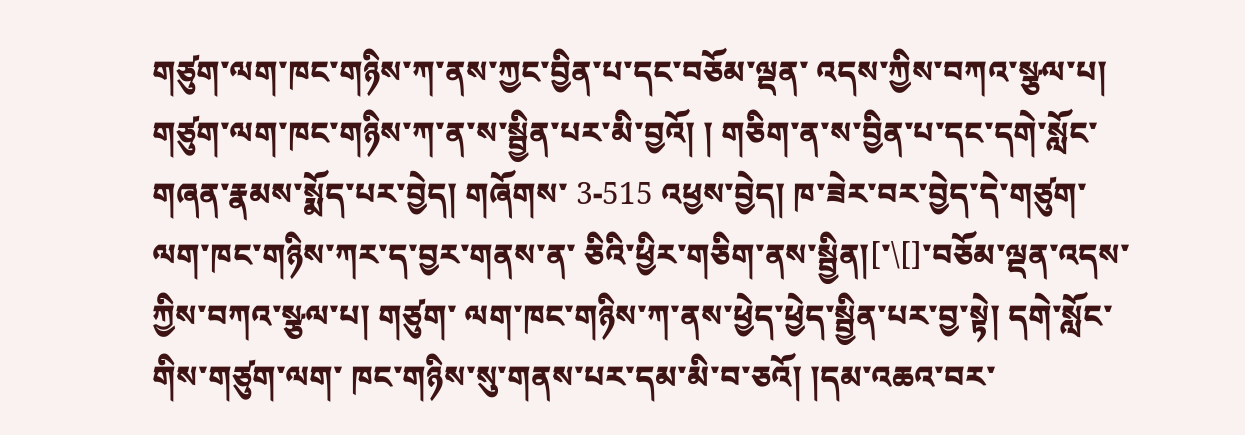གཙུག་ལག་ཁང་གཉིས་ཀ་ནས་ཀྱང་བྱིན་པ་དང་བཅོམ་ལྡན་ འདས་ཀྱིས་བཀའ་སྩལ་པ། གཙུག་ལག་ཁང་གཉིས་ཀ་ན་ས་སྦྱིན་པར་མི་བྱའོ། ། གཅིག་ན་ས་བྱིན་པ་དང་དགེ་སློང་གཞན་རྣམས་སྨོད་པར་བྱེད། གཞོགས་ 3-515 འཕྱས་བྱེད། ཁ་ཟེར་བར་བྱེད་དེ་གཙུག་ལག་ཁང་གཉིས་ཀར་ད་བྱར་གནས་ན་ ཅིའི་ཕྱིར་གཅིག་ནས་སྦྱིན།[་\[]་བཅོམ་ལྡན་འདས་ཀྱིས་བཀའ་སྩལ་པ། གཙུག་ ལག་ཁང་གཉིས་ཀ་ནས་ཕྱེད་ཕྱེད་སྦྱིན་པར་བྱ་སྟེ། དགེ་སློང་གིས་གཙུག་ལག་ ཁང་གཉིས་སུ་གནས་པར་དམ་མི་བ་ཅའོ། །དམ་འཆའ་བར་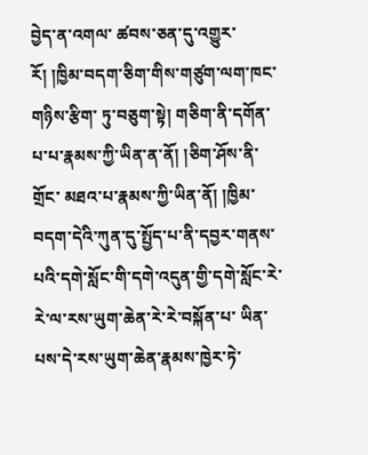བྱེད་ན་འགལ་ ཚབས་ཅན་དུ་འགྱུར་རོ། །ཁྱིམ་བདག་ཅིག་གིས་གཙུག་ལག་ཁང་གཉིས་རྩིག་ ཏུ་བཅུག་སྟེ། གཅིག་ནི་དགོན་པ་པ་རྣམས་ཀྱི་ཡིན་ན་ནོ། །ཅིག་ཤོས་ནི་གྲོང་ མཐའ་པ་རྣམས་ཀྱི་ཡིན་ནོ། །ཁྱིམ་བདག་དེའི་ཀུན་དུ་སྤྱོད་པ་ནི་དབྱར་གནས་ པའི་དགེ་སློང་གི་དགེ་འདུན་གྱི་དགེ་སློང་རེ་རེ་ལ་རས་ཡུག་ཆེན་རེ་རེ་བསྐོན་པ་ ཡིན་པས་དེ་རས་ཡུག་ཆེན་རྣམས་ཁྱེར་ཏེ་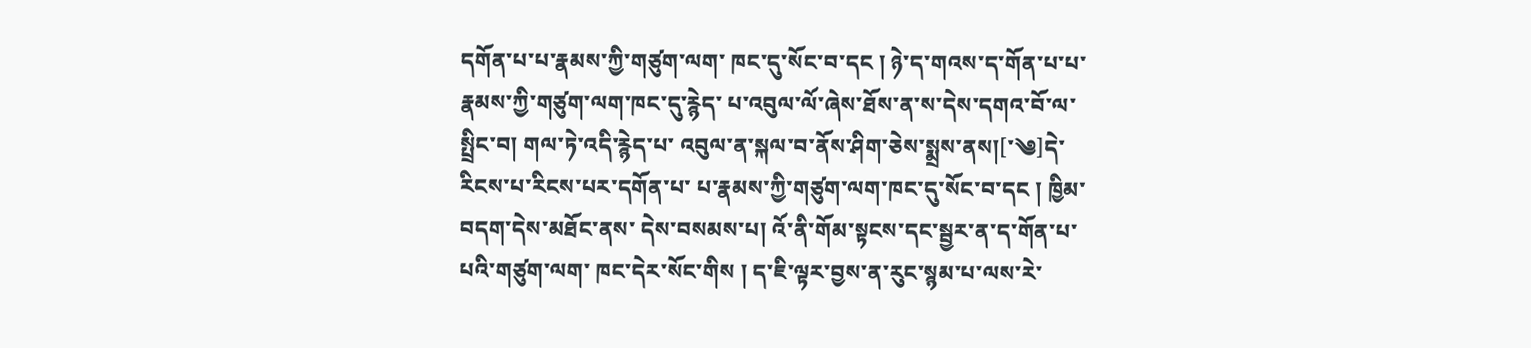དགོན་པ་པ་རྣམས་ཀྱི་གཙུག་ལག་ ཁང་དུ་སོང་བ་དང ། ཉེ་ད་གའས་ད་གོན་པ་པ་རྣམས་ཀྱི་གཙུག་ལག་ཁང་དུ་རྙེད་ པ་འབུལ་ལོ་ཞེས་ཐོས་ན་ས་དེས་དགའ་བོ་ལ་སྤྲིང་བ། གལ་ཏེ་འདི་རྙེད་པ་ འབུལ་ན་སྐལ་བ་ནོས་ཤིག་ཅེས་སྨྲས་ནས།[་༄]དེ་རིངས་པ་རིངས་པར་དགོན་པ་ པ་རྣམས་ཀྱི་གཙུག་ལག་ཁང་དུ་སོང་བ་དང ། ཁྱིམ་བདག་དེས་མཐོང་ནས་ དེས་བསམས་པ། འོ་ནི་གོམ་སྟངས་དང་སྦྱར་ན་ད་གོན་པ་པའི་གཙུག་ལག་ ཁང་དེར་སོང་གིས ། ད་ཇི་ལྟར་བྱས་ན་རུང་སྙམ་པ་ལས་རེ་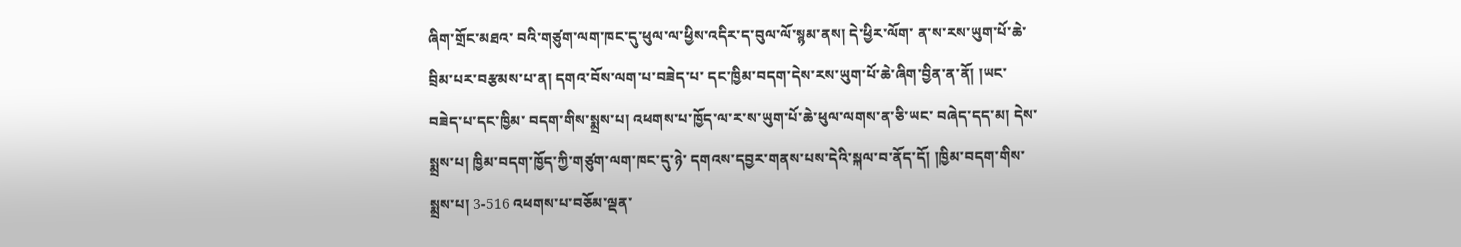ཞིག་གྲོང་མཐའ་ བའི་གཙུག་ལག་ཁང་དུ་ཕུལ་ལ་ཕྱིས་འདིར་ད་བུལ་ལོ་སྙམ་ནས། དེ་ཕྱིར་ལོག་ ན་ས་རས་ཡུག་པོ་ཆེ་བྲིམ་པར་བརྩམས་པ་ན། དགའ་བོས་ལག་པ་བཟེད་པ་ དང་ཁྱིམ་བདག་དེས་རས་ཡུག་པོ་ཆེ་ཞིག་བྱིན་ན་ནོ། །ཡང་བཟེད་པ་དང་ཁྱིམ་ བདག་གིས་སྨྲས་པ། འཕགས་པ་ཁྱོད་ལ་ར་ས་ཡུག་པོ་ཆེ་ཕུལ་ལགས་ན་ཅི་ཡང་ བཞེད་དད་མ། དེས་སྨྲས་པ། ཁྱིམ་བདག་ཁྱོད་ཀྱི་གཙུག་ལག་ཁང་དུ་ཉེ་ དགའས་དབྱར་གནས་པས་དེའི་སྐལ་བ་ནོད་དོ། །ཁྱིམ་བདག་གིས་སྨྲས་པ། 3-516 འཕགས་པ་བཅོམ་ལྡན་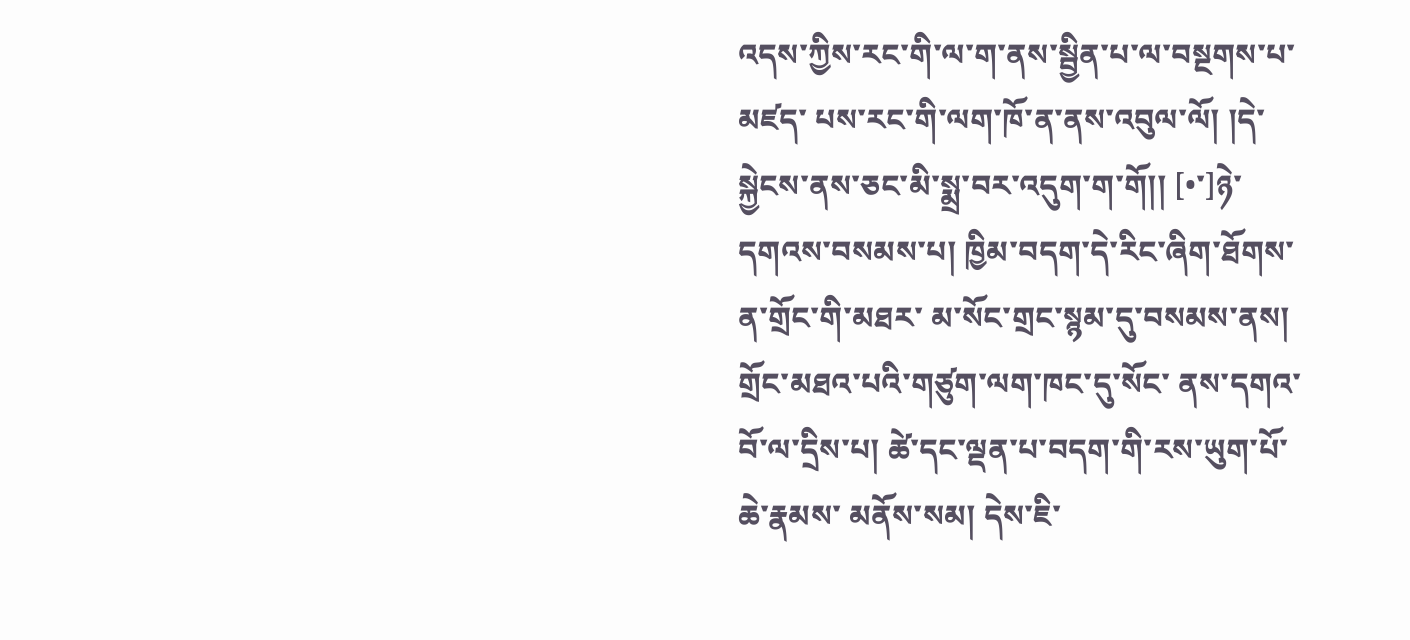འདས་ཀྱིས་རང་གི་ལ་ག་ནས་སྦྱིན་པ་ལ་བསྔགས་པ་མཛད་ པས་རང་གི་ལག་ཁོ་ན་ནས་འབུལ་ལོ། །དེ་སྐྱེངས་ནས་ཅང་མི་སྨྲ་བར་འདུག་ག་གོ།། [•་]ཉེ་དགའས་བསམས་པ། ཁྱིམ་བདག་དེ་རིང་ཞིག་ཐོགས་ན་གྲོང་གི་མཐར་ མ་སོང་གྲང་སྙམ་དུ་བསམས་ནས། གྲོང་མཐའ་པའི་གཙུག་ལག་ཁང་དུ་སོང་ ནས་དགའ་བོ་ལ་དྲིས་པ། ཚེ་དང་ལྡན་པ་བདག་གི་རས་ཡུག་པོ་ཆེ་རྣམས་ མནོས་སམ། དེས་ཇི་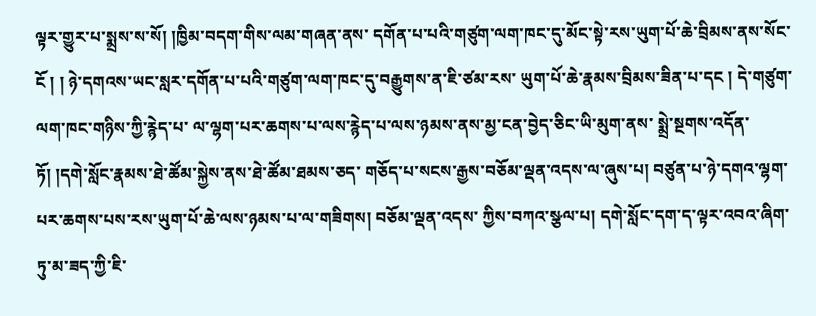ལྟར་གྱུར་པ་སྨྲས་ས་སོ། །ཁྱིམ་བདག་གིས་ལམ་གཞན་ནས་ དགོན་པ་པའི་གཙུག་ལག་ཁང་དུ་མོང་སྟེ་རས་ཡུག་པོ་ཆེ་བྲིམས་ནས་སོང་ངོ ། ། ཉེ་དགའས་ཡང་སླར་དགོན་པ་པའི་གཙུག་ལག་ཁང་དུ་བརྒྱུགས་ན་ཇི་ཙམ་རས་ ཡུག་པོ་ཆེ་རྣམས་བྲིམས་ཟིན་པ་དང ། དེ་གཙུག་ལག་ཁང་གཉིས་ཀྱི་རྙེད་པ་ ལ་ལྷག་པར་ཆགས་པ་ལས་རྙེད་པ་ལས་ཉམས་ནས་མྱ་ངན་བྱེད་ཅིང་ཡི་མུག་ནས་ སྨྲེ་སྔགས་འདོན་ཏོ། །དགེ་སློང་རྣམས་ཐེ་ཚོམ་སྐྱེས་ནས་ཐེ་ཚོམ་ཐམས་ཅད་ གཅོད་པ་སངས་རྒྱས་བཅོམ་ལྡན་འདས་ལ་ཞུས་པ། བཙུན་པ་ཉེ་དགའ་ལྷག་ པར་ཆགས་པས་རས་ཡུག་པོ་ཆེ་ལས་ཉམས་པ་ལ་གཟིགས། བཅོམ་ལྡན་འདས་ ཀྱིས་བཀའ་སྩལ་པ། དགེ་སློང་དག་ད་ལྟར་འབའ་ཞིག་ཏུ་མ་ཟད་ཀྱི་ཇི་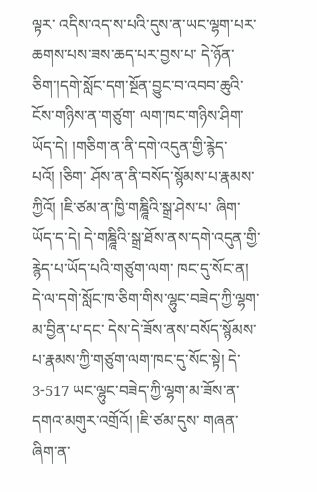ལྟར་ འདིས་འད་ས་པའི་དུས་ན་ཡང་ལྷག་པར་ཆགས་པས་ཟས་ཆད་པར་བྱས་པ་ དེ་ཉོན་ཅིག་།དགེ་སློང་དག་སྔོན་བྱུང་བ་འབབ་ཆུའི་ངོས་གཉིས་ན་གཙུག་ ལག་ཁང་གཉིས་ཤིག་ཡོད་དེ། །གཅིག་ན་ནི་དགེ་འདུན་གྱི་རྙེད་པའོ། །ཅིག་ ཤོས་ན་ནི་བསོད་སྙོམས་པ་རྣམས་ཀྱིའོ། །ཇི་ཙམ་ན་ཁྱི་གཎྜཱིའི་སྒྲ་ཤེས་པ་ ཞིག་ཡོད་ད་དེ། དེ་གཎྜཱིའི་སྒྲ་ཐོས་ནས་དགེ་འདུན་གྱི་རྙེད་པ་ཡོད་པའི་གཙུག་ལག་ ཁང་དུ་སོང་ན། དེ་ལ་དགེ་སློང་ཁ་ཅིག་གིས་ལྷུང་བཟེད་ཀྱི་ལྷག་མ་བྱིན་པ་དང་ དེས་དེ་ཟོས་ནས་བསོད་སྙོམས་པ་རྣམས་ཀྱི་གཙུག་ལག་ཁང་དུ་སོང་སྟེ། དེ་ 3-517 ཡང་ལྷུང་བཟེད་ཀྱི་ལྷག་མ་ཟོས་ན་དགའ་མགུར་འགྲོའོ། །ཇི་ཙམ་དུས་ གཞན་ཞིག་ན་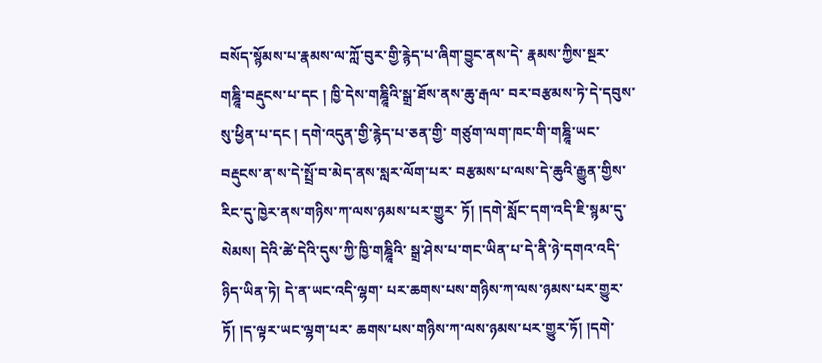བསོད་སྙོམས་པ་རྣམས་ལ་ཀློ་བུར་གྱི་རྙེད་པ་ཞིག་བྱུང་ནས་དེ་ རྣམས་ཀྱིས་སྔར་གཎྜཱི་བརྡུངས་པ་དང ། ཁྱི་དེས་གཎྜཱིའི་སྒྲ་ཐོས་ནས་ཆུ་རྒལ་ བར་བརྩམས་ཏེ་དེ་དབུས་སུ་ཕྱིན་པ་དང ། དགེ་འདུན་གྱི་རྙེད་པ་ཅན་གྱི་ གཙུག་ལག་ཁང་གི་གཎྜཱི་ཡང་བརྡུངས་ན་ས་དེ་སྤྲོ་བ་མེད་ནས་སླར་ལོག་པར་ བརྩམས་པ་ལས་དེ་ཆུའི་རྒྱུན་གྱིས་རིང་དུ་ཁྱེར་ནས་གཉིས་ཀ་ལས་ཉམས་པར་གྱུར་ ཏོ། །དགེ་སློང་དག་འདི་ཇི་སྙམ་དུ་སེམས། དེའི་ཚེ་དེའི་དུས་ཀྱི་ཁྱི་གཎྜཱིའི་ སྒྲ་ཤེས་པ་གང་ཡིན་པ་དེ་ནི་ཉེ་དགའ་འདི་ཉིད་ཡིན་ཏེ། དེ་ན་ཡང་འདི་ལྷག་ པར་ཆགས་པས་གཉིས་ཀ་ལས་ཉམས་པར་གྱུར་ཏོ། །ད་ལྟར་ཡང་ལྷག་པར་ ཆགས་པས་གཉིས་ཀ་ལས་ཉམས་པར་གྱུར་ཏོ། །དགེ་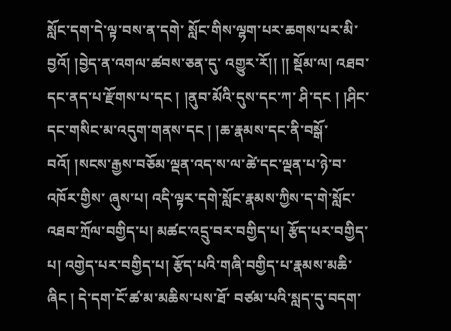སློང་དག་དེ་ལྟ་བས་ན་དགེ་ སློང་གིས་ལྷག་པར་ཆགས་པར་མི་བྱའོ། །བྱེད་ན་འགལ་ཚབས་ཅན་དུ་ འགྱུར་རོ།། །། སྡོམ་ལ། འཐབ་དང་ནད་པ་རྫོགས་པ་དང ། །ནུབ་མོའི་དུས་དང་ཀ་ ཤི་དང ། །ཤིང་དང་གསིང་མ་འདུག་གནས་དང ། །ཆ་རྣམས་དང་ནི་བསྒོ་ བའོ། །སངས་རྒྱས་བཅོམ་ལྡན་འད་ས་ལ་ཚེ་དང་ལྡན་པ་ཉེ་བ་འཁོར་གྱིས་ ཞུས་པ། འདི་ལྟར་དགེ་སློང་རྣམས་ཀྱིས་ད་གེ་སློང་འཐབ་ཀྲོལ་བགྱིད་པ། མཚང་འདྲུ་བར་བགྱིད་པ། རྩོད་པར་བགྱིད་པ། འགྱེད་པར་བགྱིད་པ། རྩོད་པའི་གཞི་བགྱིད་པ་རྣམས་མཆི་ཞིང ། དེ་དག་ངོ་ཚ་མ་མཆིས་པས་ཐོ་ བཙམ་པའི་སླད་དུ་བདག་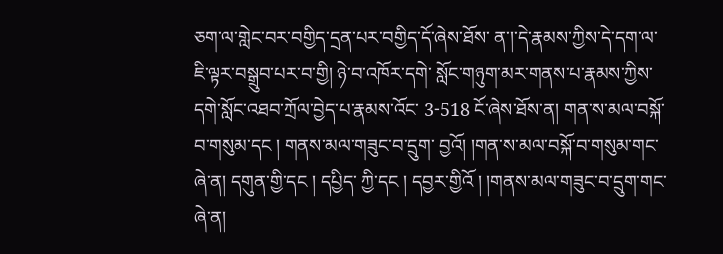ཅག་ལ་གླེང་བར་བགྱིད་དྲན་པར་བགྱིད་དོ་ཞེས་ཐོས་ ན་།་དེ་རྣམས་ཀྱིས་དེ་དག་ལ་ཇི་ལྟར་བསྒྲུབ་པར་བ་གྱི། ཉེ་བ་འཁོར་དགེ་ སློང་གཉུག་མར་གནས་པ་རྣམས་ཀྱིས་དགེ་སློང་འཐབ་ཀྲོལ་བྱེད་པ་རྣམས་འོང་ 3-518 ངོ་ཞེས་ཐོས་ན། གན་ས་མལ་བསྐོ་བ་གསུམ་དང ། གནས་མལ་གཟུང་བ་དྲུག་ བྱའོ། །གན་ས་མལ་བསྐོ་བ་གསུམ་གང་ཞེ་ན། དགུན་གྱི་དང ། དཔྱིད་ ཀྱི་དང ། དབྱར་གྱིའོ ། །གནས་མལ་གཟུང་བ་དྲུག་གང་ཞེ་ན།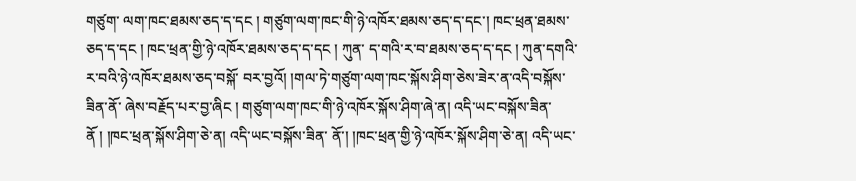གཙུག་ ལག་ཁང་ཐམས་ཅད་ད་དང ། གཙུག་ལག་ཁང་གི་ཉེ་འཁོར་ཐམས་ཅད་ད་དང་། ཁང་ཕྲན་ཐམས་ཅད་ད་དང ། ཁང་ཕྲན་གྱི་ཉེ་འཁོར་ཐམས་ཅད་ད་དང ། ཀུན་ ད་གའི་ར་བ་ཐམས་ཅད་ད་དང ། ཀུན་དགའི་ར་བའི་ཉེ་འཁོར་ཐམས་ཅད་བསྐོ་ བར་བྱའོ། །གལ་ཏེ་གཙུག་ལག་ཁང་སྐོས་ཤིག་ཅེས་ཟེར་ན་འདི་བསྐོས་ཟིན་ནོ་ ཞེས་བརྗོད་པར་བྱ་ཞིང ། གཙུག་ལག་ཁང་གི་ཉེ་འཁོར་སྐོས་ཤིག་ཞེ་ན། འདི་ཡང་བསྐོས་ཟིན་ནོ ། །ཁང་ཕྲན་སྐོས་ཤིག་ཅེ་ན། འདི་ཡང་བསྐོས་ཟིན་ ནོ་། །ཁང་ཕྲན་གྱི་ཉེ་འཁོར་སྐོས་ཤིག་ཅེ་ན། འདི་ཡང་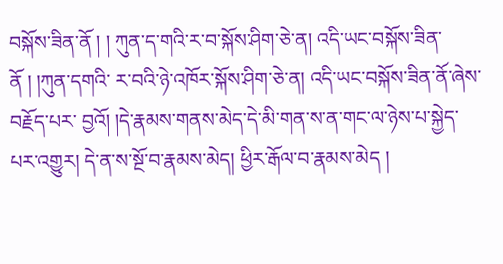བསྐོས་ཟིན་ནོ ། ། ཀུན་ད་གའི་ར་བ་སྐོས་ཤིག་ཅེ་ན། འདི་ཡང་བསྐོས་ཟིན་ནོ ། །ཀུན་དགའི་ ར་བའི་ཉེ་འཁོར་སྐོས་ཤིག་ཅེ་ན། འདི་ཡང་བསྐོས་ཟིན་ནོ་ཞེས་བརྗོད་པར་ བྱའོ། །དེ་རྣམས་གནས་མེད་དེ་མི་གན་ས་ན་གང་ལ་ཉེས་པ་སྐྱེད་པར་འགྱུར། དེ་ན་ས་སྔོ་བ་རྣམས་མེད། ཕྱིར་རྒོལ་བ་རྣམས་མེད །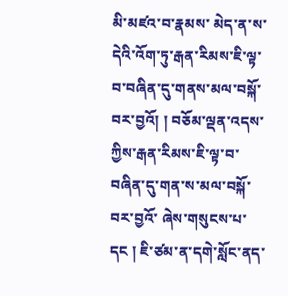མི་མཛའ་བ་རྣམས་ མེད་ན་ས་དེའི་འོག་ཏུ་རྒན་རིམས་ཇི་ལྟ་བ་བཞིན་དུ་གནས་མལ་བསྐོ་བར་བྱའོ། ། བཅོམ་ལྡན་འདས་ཀྱིས་རྒན་རིམས་ཇི་ལྟ་བ་བཞིན་དུ་གན་ས་མལ་བསྐོ་བར་བྱའོ་ ཞེས་གསུངས་པ་དང ། ཇི་ཙམ་ན་དགེ་སློང་ནད་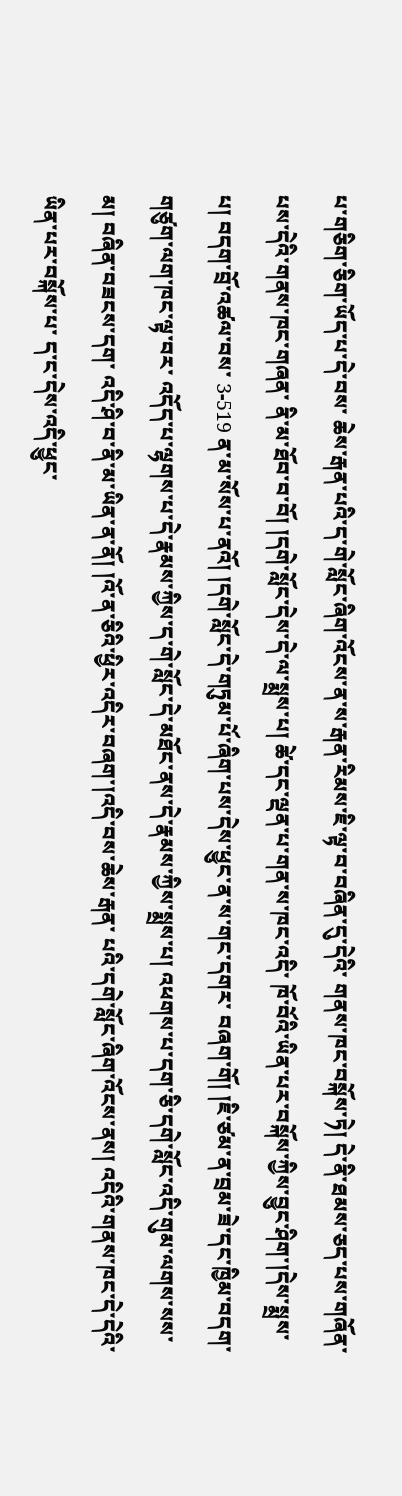པ་གཅིག་ཅིག་ཡོད་པ་དེ་བས་ ཆེས་རྒན་པའི་ད་གེ་སློང་ཞིག་འོངས་ན་ས་རྒན་རིམས་ཇི་ལྟ་བ་བཞིན་དུ་དེའི་ གནས་ཁང་བསྐོས་ཏེ། དེ་ནི་ཐམས་ཅད་པས་གཞོན་པས་དེའི་གནས་ཁང་གཞན་ ནི་མ་ཐོབ་བ་བོ། །དགེ་སློང་དེས་དེ་ལ་སྨྲས་པ། ཚེ་དང་ལྡན་པ་གན་ས་ཁང་འདི་ ཁོ་བོའི་ཡིན་པར་བསྐོས་ཀྱིས་བྱུང་ཤིག་།དེས་སྨྲས་པ། བདག་བྲོ་འཚལ་བས་ 3-519 ན་མ་སོས་པ་ནའོ། །དགེ་སློང་དེ་གཏུམ་པོ་ཞིག་པས་དེས་ཕྱུང་ན་ས་གང་དགར་ བཞག་གོ། །ཇི་ཙམ་ན་བྲམ་ཟེ་དང་ཁྱིམ་བདག་གཙུག་ལག་ཁང་ལྟ་བར་ འདོད་པ་ལྷགས་པ་དེ་རྣམས་ཀྱིས་ད་གེ་སློང་དེ་མཐོང་ནས་དེ་རྣམས་ཀྱིས་སྨྲས་པ། འཕགས་པ་དག་ཅི་དགེ་སློང་འདི་གུམ་ལགས་སས་མ། བཞིན་བཟངས་དག་ འདི་ཤི་བ་ནི་མ་ཡིན་ན་ནོ། །འོ་ན་ཅིའི་ཕྱིར་འདིར་བཞག་།འདི་བས་ཆེས་རྒན་ པའི་དགེ་སློང་ཞིག་འོངས་ནས། འདིའི་གནས་ཁང་དེ་དེའི་ཡིན་པར་བསྐོས་པ་ ད་ང་དེས་འདི་ཕྱུང་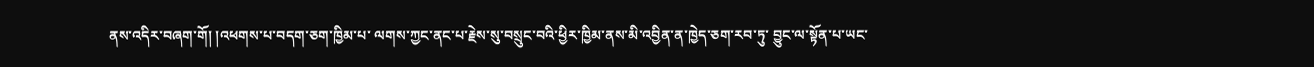ནས་འདིར་བཞག་གོ། །འཕགས་པ་བདག་ཅག་ཁྱིམ་པ་ ལགས་ཀྱང་ནང་པ་རྗེས་སུ་བསྲུང་བའི་ཕྱིར་ཁྱིམ་ནས་མི་འབྱིན་ན་ཁྱེད་ཅག་རབ་ཏུ་ བྱུང་ལ་སྟོན་པ་ཡང་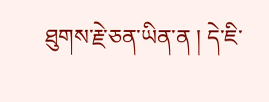ཐུགས་རྗེ་ཅན་ཡིན་ན ། དེ་ཇི་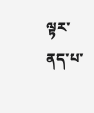ལྟར་ནད་པ་